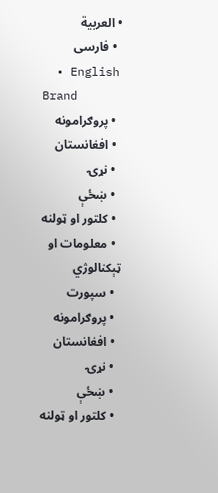• العربية
  • فارسی
  • English
Brand
  • پروګرامونه
  • افغانستان
  • نړۍ
  • ښځې
  • کلتور او ټولنه
  • معلومات او ټېکنالوژي
  • سپورت
  • پروګرامونه
  • افغانستان
  • نړۍ
  • ښځې
  • کلتور او ټولنه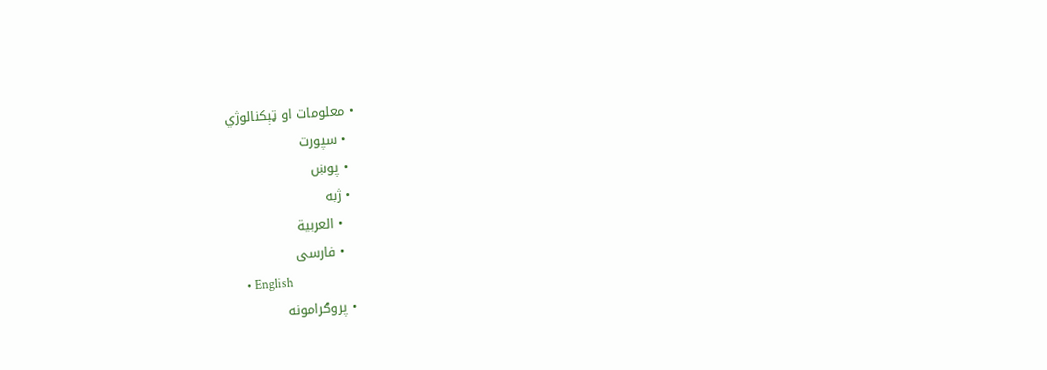• معلومات او ټېکنالوژي
  • سپورت
  • پوښ
  • ژبه
    • العربية
    • فارسی
    • English
  • پروګرامونه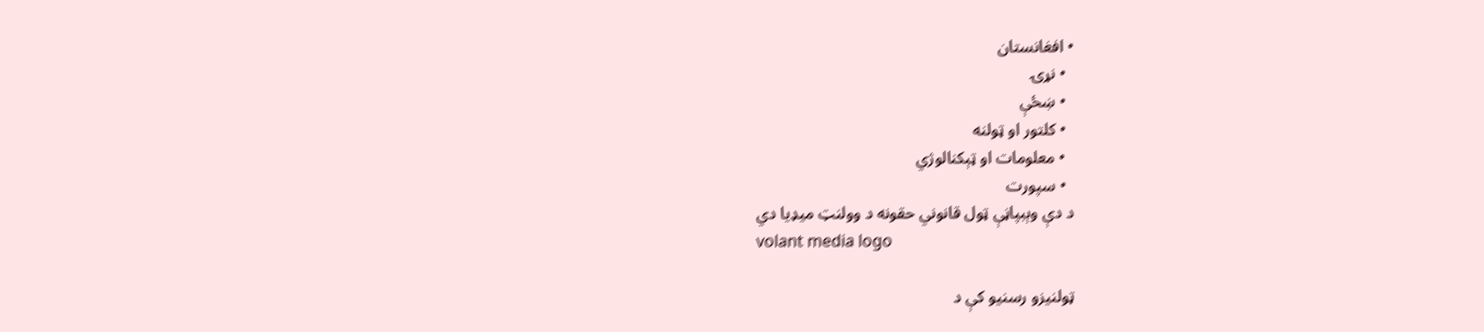• افغانستان
  • نړۍ
  • ښځې
  • کلتور او ټولنه
  • معلومات او ټېکنالوژي
  • سپورت
د دې وېبپاڼې ټول قانوني حقونه د وولنټ میډیا دي
volant media logo

ټولنیزو رسنیو کې د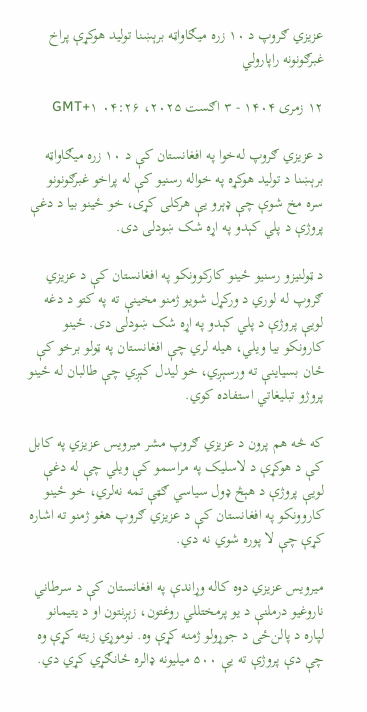عزیزي ګروپ د ۱۰ زره میګاواټه برېښنا تولید هوکړې پراخ غبرګونونه راپارولي

۱۲ زمری ۱۴۰۴ - ۳ اګست ۲۰۲۵، ۰۴:۲۶ GMT+۱

د عزیزي ګروپ له‌خوا په افغانستان کې د ۱۰ زره میګاواټه برېښنا د تولید هوکړه په خواله رسنیو کې له پراخو غبرګونونو سره مخ شوې چې ډېرو یې هرکلی کړی، خو ځینو بیا د دغې پروژې د پلي کېدو په اړه شک ښودلی دی.

د ټولنیزو رسنیو ځینو کارکوونکو په افغانستان کې د عزیزي ګروپ له لوري د ورکړل شویو ژمنو مخینې ته په کتو د دغه لویې پروژې د پلي کېدو په اړه شک ښودلی دی. ځینو کارونکو بیا ویلي، هیله لري چې افغانستان په ټولو برخو کې ځان بسیاینې ته ورسېږي، خو لیدل کېږي چې طالبان له ځینو پروژو تبلیغاتي استفاده کوي.

که څه هم پرون د عزیزي ګروپ مشر میرویس عزیزي په کابل کې د هوکړې د لاسلیک په مراسمو کې ویلي چې له دغې لویې پروژې د هېڅ ډول سیاسي ګټې تمه نه‌لري، خو ځینو کاروونکو په افغانستان کې د عزیزي ګروپ هغو ژمنو ته اشاره کړې چې لا پوره شوي نه دي.

میرویس عزیزي دوه کاله وړاندې په افغانستان کې د سرطاني ناروغیو درملنې د یو پرمختللي روغتون، زېږنتون او د یتیمانو لپاره د پالن‌ځی د جوړولو ژمنه کړې وه. نوموړي زیته کړې وه چې دې پروژې ته یې ۵۰۰ میلیونه ډالره ځانګړي کړي دي.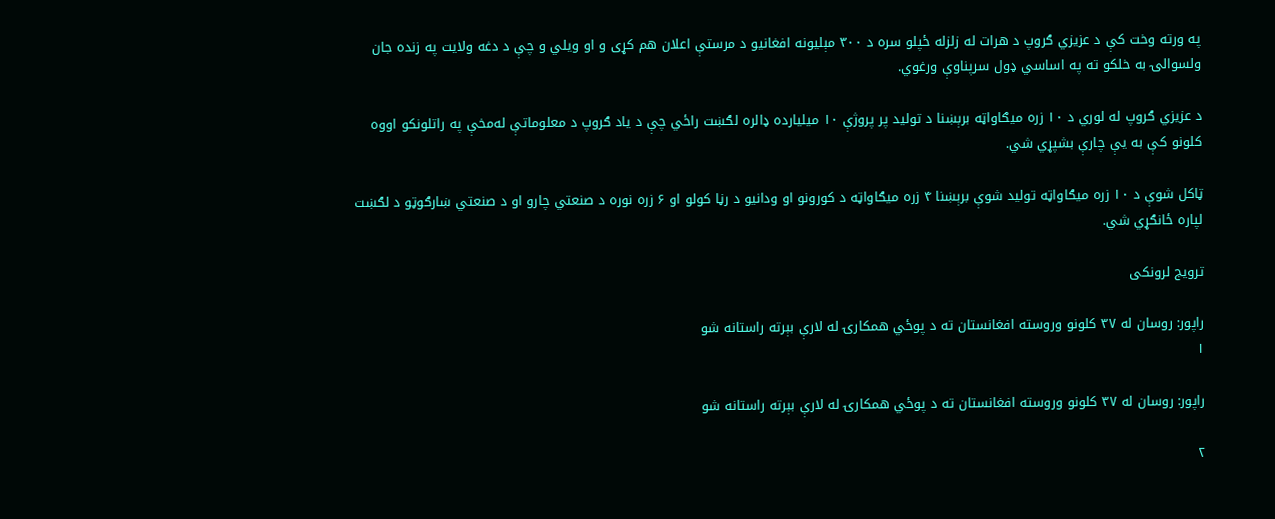په ورته وخت کې د عزیزي ګروپ د هرات له زلزله ځپلو سره د ۳۰۰ مېلیونه افغانیو د مرستې اعلان هم کړی و او ویلي و چې د دغه ولایت په زنده جان ولسوالۍ به خلکو ته په اساسي ډول سرپناوې ورغوي.

د عزیزي ګروپ له لوري د ۱۰ زره میګاواټه برېښنا د تولید پر پروژې ۱۰ میلیارده ډالره لګښت راځي چې د یاد ګروپ د معلوماتې له‌مخې په راتلونکو اووه کلونو کې به یې چارې بشپړي شي.

ټاکل شوې د ۱۰ زره میګاواټه تولید شوې‌ برېښنا ۴ زره میګاواټه د کورونو او ودانیو د رڼا کولو او ۶ زره نوره د صنعتي‌ چارو او د صنعتي‌ ښارګوټو د لګښت لپاره ځانګړي شي.

ترویج لرونکی

راپور: روسان له ۳۷ کلونو وروسته افغانستان ته د پوځي همکارۍ له لارې بېرته راستانه شو
۱

راپور: روسان له ۳۷ کلونو وروسته افغانستان ته د پوځي همکارۍ له لارې بېرته راستانه شو

۲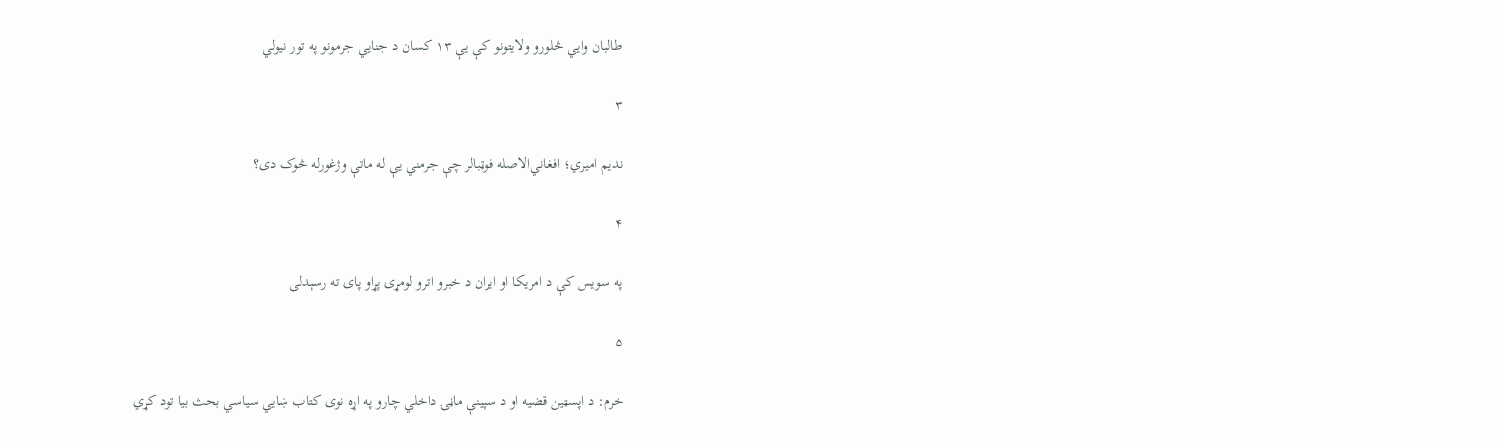طالبان وایي څلورو ولایتونو کې یې ۱۳ کسان د جنايي جرمونو په تور نیولي

۳

ندیم امیري؛ افغاني‌الاصله فوټبالر چې جرمني یې له ماتې وژغورله څوک دی؟

۴

په سویس کې د امریکا او ایران د خبرو اترو لومړی پړاو پای ته رسېدلی

۵

خرم: د اپسټین قضیه او د سپینې ماڼۍ داخلي چارو په اړه نوی کتاب ښايي سیاسي بحث بیا تود کړي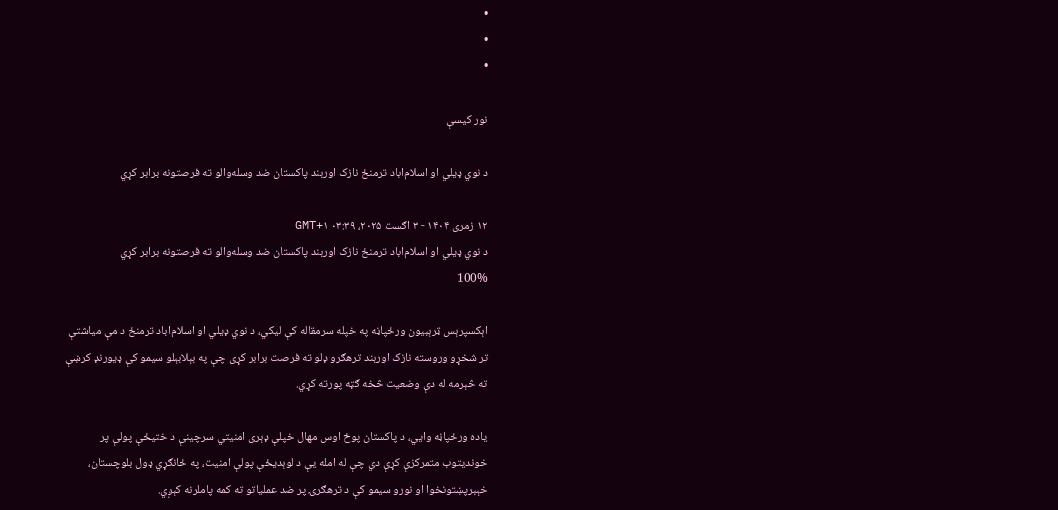•
•
•

نور کیسې

د نوي ډیلي او اسلام‌اباد ترمنځ نازک اوربند پاکستان ضد وسله‌والو ته فرصتونه برابر کړي

۱۲ زمری ۱۴۰۴ - ۳ اګست ۲۰۲۵، ۰۳:۳۹ GMT+۱
د نوي ډیلي او اسلام‌اباد ترمنځ نازک اوربند پاکستان ضد وسله‌والو ته فرصتونه برابر کړي
100%

اېکسپرېس ټرېبیون ورځپاڼه په خپله سرمقاله کې لیکي، د نوي ډیلي او اسلام‌اباد ترمنځ د مې میاشتې تر شخړو وروسته نازک اوربند ترهګرو ډلو ته فرصت برابر کړی چې په بېلابېلو سیمو کې ډیورنډ کرښې ته څېرمه له دې وضعیت څخه ګټه پورته کړي.

یاده ورځپاڼه وایي، د پاکستان پوځ اوس مهال خپلې ډېری امنیتي سرچینې د ختیځې پولې پر خوندیتوب متمرکزې کړې دي چې له امله یې د لوېدیځې پولې امنیت، په ځانګړي ډول بلوچستان، خېبرپښتونخوا او نورو سیمو کې د ترهګرۍ پر ضد عملیاتو ته کمه پاملرنه کېږي.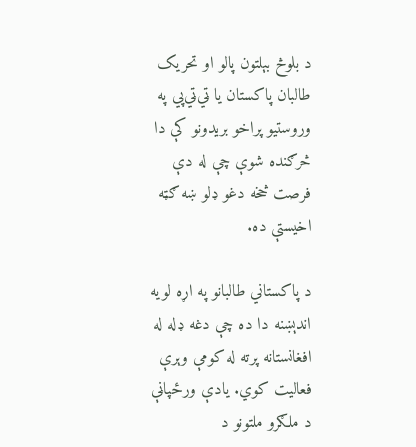د بلوڅ بېلتون پالو او تحریک طالبان پاکستان یا ټي‌ټي‌پي په وروستیو پراخو بریدونو کې دا څرګنده شوې چې له دې فرصت څخه دغو ډلو ښه ګټه اخیستې ده.

د پاکستاني طالبانو په اړه لویه اندېښنه دا ده چې دغه ډله له افغانستانه پرته له کومې وېرې فعالیت کوي. یادې ورځپاڼې د ملګرو ملتونو د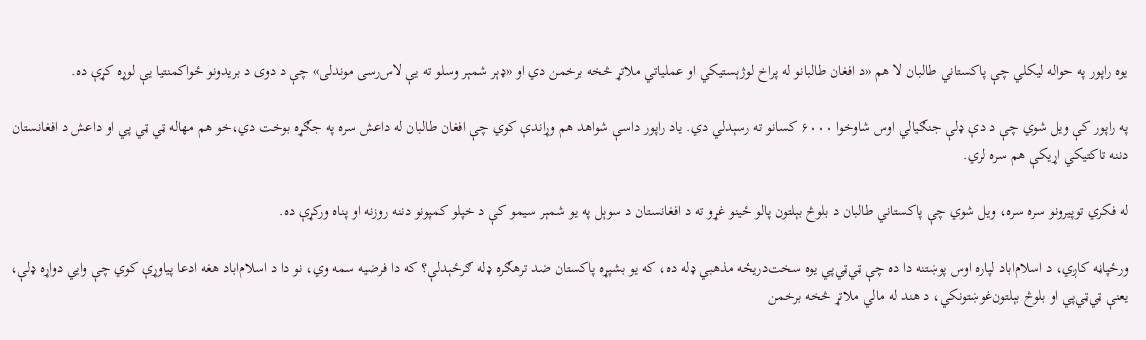یوه راپور په حواله لیکلي چې پاکستاني طالبان لا هم «د افغان طالبانو له پراخ لوژېستیکي او عملیاتي ملاتړ څخه برخمن دي او «ډېر شمېر وسلو ته یې لاس‌رسی موندلی» چې د دوی د بریدونو ځواکمنتیا یې لوړه کړې ده.

په راپور کې ویل شوي چې د دې ډلې جنګیالي اوس شاوخوا ۶۰۰۰ کسانو ته رسېدلي دي. یاد راپور داسې شواهد هم وړاندې کوي چې افغان طالبان له داعش سره په جګړه بوخت دي،خو هم مهاله ټي ټي پي او داعش د افغانستان دننه تاکتیکي اړیکې هم سره لري.

له فکري توپیرونو سره سره، ویل شوي چې پاکستاني طالبان د بلوڅ بېلتون پالو ځینو غړو ته د افغانستان د سوېل په یو شمېر سیمو کې د خپلو کمپونو دننه روزنه او پناه ورکړې ده.

ورځپاڼه کاږي، د اسلام‌اباد لپاره اوس پوښتنه دا ده چې ټي‌ټي‌پي یوه سخت‌دریځه مذهبي ډله ده، که یو بشپړه پاکستان ضد ترهګره ډله ګرځېدلې؟ که دا فرضیه سمه وي، نو دا د اسلام‌اباد هغه ادعا پیاوړې کوي چې وايي دواړه ډلې، یعنې ټي‌ټي‌پي او بلوڅ بېلتون‌غوښتونکي، د هند له مالي ملاتړ څخه برخمن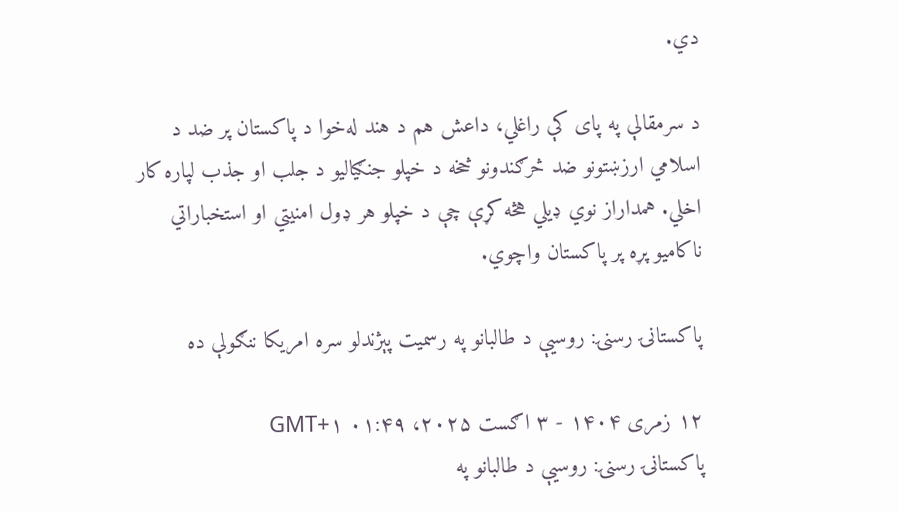دي.

د سرمقالې په پای کې راغلي، داعش هم د هند له‌خوا د پاکستان پر ضد د اسلامي ارزښتونو ضد څرګندونو څخه د خپلو جنګیالیو د جلب او جذب لپاره کار اخلي. همداراز نوي ډیلي هڅه کړې چې د خپلو هر ډول امنیتي او استخباراتي ناکامیو پړه پر پاکستان واچوي.

پاکستانۍ رسنۍ: روسیې د طالبانو په رسمیت پېژندلو سره امریکا ننګولې ده

۱۲ زمری ۱۴۰۴ - ۳ اګست ۲۰۲۵، ۰۱:۴۹ GMT+۱
پاکستانۍ رسنۍ: روسیې د طالبانو په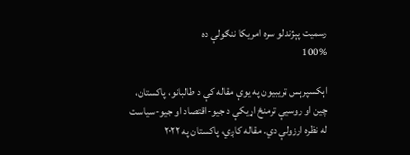رسمیت پېژندلو سره امریکا ننګولې ده
100%

اېکسپرېس ټریبیون په یوې مقاله کې د طالبانو، پاکستان، چین او روسیې ترمنځ اړیکې د جیو-اقتصاد او جیو-سیاست له نظره ارزولې دي. مقاله کاږي، پاکستان په ۲۰۲۲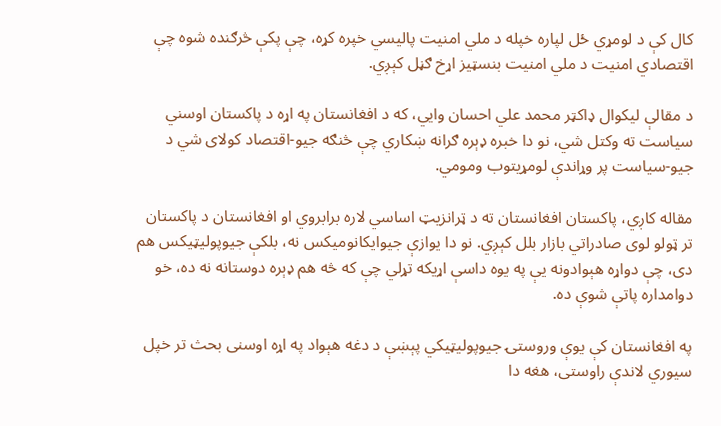کال کې د لومړي ځل لپاره خپله د ملي امنیت پالیسي خپره کړه، چې پکې څرګنده شوه چې اقتصادي امنیت د ملي امنیت بنسټیز اړخ ګڼل کېږي.

د مقالې لیکوال ډاکټر محمد علي احسان وايي، که د افغانستان په اړه د پاکستان اوسني سیاست ته وکتل شي، نو دا خبره ډېره ګرانه ښکاري چې څنګه جیو-اقتصاد کولای شي د جیو-سیاست پر وړاندې لومړیتوب ومومي.

مقاله کاږي، پاکستان افغانستان ته د ټرانزیټ اساسي لاره برابروي او افغانستان د پاکستان تر ټولو لوی صادراتي بازار بلل کېږي. نو دا یوازې جیوایکانومیکس نه، بلکې جیوپولیټیکس هم دی، چې دواړه هېوادونه یې په یوه داسې اړیکه تړلي چې که څه هم ډېره دوستانه نه ده، خو دوامداره پاتې شوې ده.

په افغانستان کې یوې وروستۍ جیوپولیټیکي پېښې د دغه هېواد په اړه اوسنی بحث تر خپل سیوري لاندې راوستی، هغه دا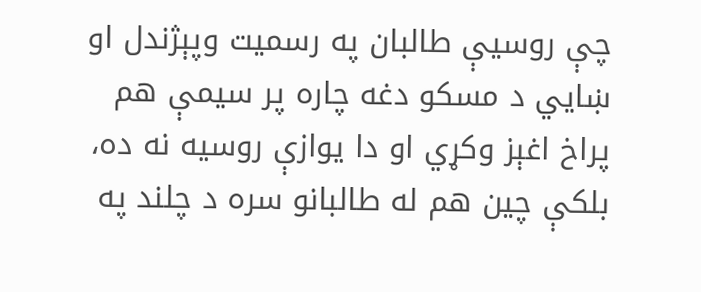چې روسیې طالبان په رسمیت وپېژندل او ښایي د مسکو دغه چاره پر سیمې هم پراخ اغېز وکړي او دا یوازې روسیه نه ده، بلکې چین هم له طالبانو سره د چلند په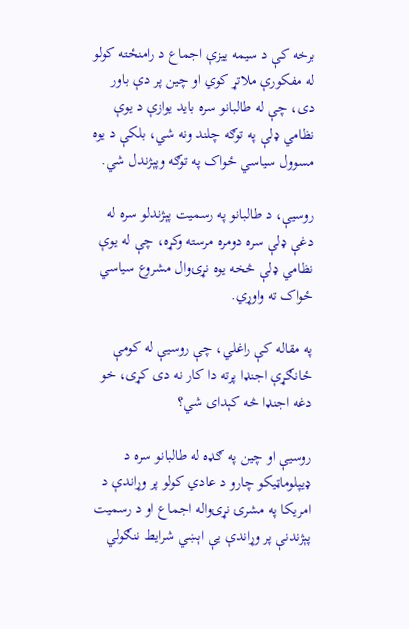برخه کې د سیمه ییزې اجماع د رامنځته کولو له مفکورې ملاتړ کوي او چین پر دې باور دی، چې له طالبانو سره باید یوازې د یوې نظامي ډلې په توګه چلند ونه شي، بلکې د یوه مسوول سیاسي ځواک په توګه وپېژندل شي.

روسیې، د طالبانو په رسمیت پېژندلو سره له دغې ډلې سره دومره مرسته وکړه، چې له یوې نظامي ډلې څخه یوه نړۍوال مشروع سیاسي ځواک ته واوړي.

په مقاله کې راغلي، چې روسیې له کومې ځانګړې اجنډا پرته دا کار نه دی کړی، خو دغه اجنډا څه کېدای شي؟

روسیې او چین په ګډه له طالبانو سره د ډيپلوماټیکو چارو د عادي کولو پر وړاندې د امریکا په مشرۍ نړۍواله اجماع او د رسمیت پېژندنې پر وړاندې یې اېښي شرایط ننګولي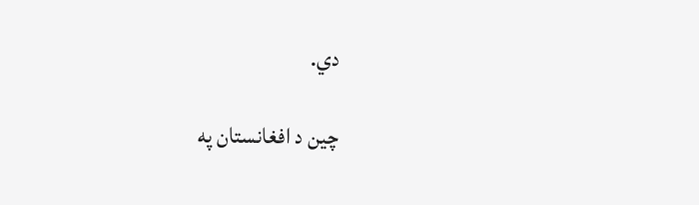دي.

چین د افغانستان په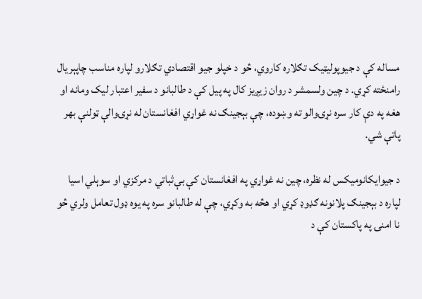مساله کې د جیوپولیټیک تګلاره کاروي، څو د خپلو جیو اقتصادي تګلارو لپاره مناسب چاپېریال رامنځته کړي. د چین ولسمشر د روان زیږیز کال په پیل کې د طالبانو د سفیر اعتبار لیک ومانه او هغه په دې کار سره نړۍوالو ته وښوده، چې بېجینګ نه غواړي افغانستان له نړۍوالې ټولنې بهر پاتې شي.

د جیوایکانومیکس له نظره، چین نه غواړي په افغانستان کې بې‌ثباتي د مرکزي او سوېلي اسیا لپاره د بېجینګ پلانونه ګډوډ کړي او هڅه به وکړي، چې له طالبانو سره په یوه ډول تعامل ولري څو نا امنۍ په پاکستان کې د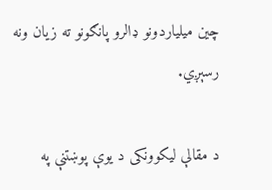چین میلیاردونو ډالرو پانګونو ته زیان ونه رسېږي.

د مقالې لیکوونکی د یوې پوښتنې په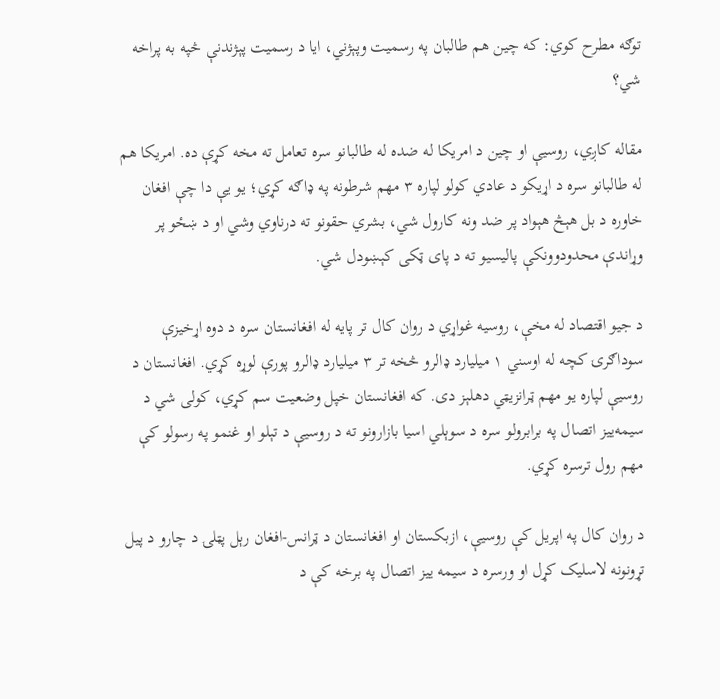توګه مطرح کوي: که چین هم طالبان په رسمیت وپېژني، ایا د رسمیت پېژندنې څپه به پراخه شي؟

مقاله کاږي، روسیې او چین د امریکا له ضده له طالبانو سره تعامل ته مخه کړې ده. امریکا هم له طالبانو سره د اړیکو د عادي کولو لپاره ۳ مهم شرطونه په ډاګه کړي؛ یو یې دا چې افغان خاوره د بل هېڅ هېواد پر ضد ونه کارول شي، بشري حقونو ته درناوي وشي او د ښځو پر وړاندې محدودوونکې پالیسیو ته د پای ټکی کېښودل شي.

د جیو اقتصاد له مخې، روسیه غواړي د روان کال تر پایه له افغانستان سره د دوه اړخیزې سوداګرۍ کچه له اوسني ۱ میلیارد ډالرو څخه تر ۳ میلیارد ډالرو پورې لوړه کړي. افغانستان د روسیې لپاره یو مهم ټرانزیټي دهلېز دی. که افغانستان خپل وضعیت سم کړي، کولی شي د سیمه‌ییز اتصال په برابرولو سره د سوېلي اسیا بازارونو ته د روسیې د تېلو او غنمو په رسولو کې مهم رول ترسره کړي.

د روان کال په اپریل کې روسیې، ازبکستان او افغانستان د ټرانس-افغان رېل پټلۍ د چارو د پیل تړونونه لاسلیک کړل او ورسره د سیمه ییز اتصال په برخه کې د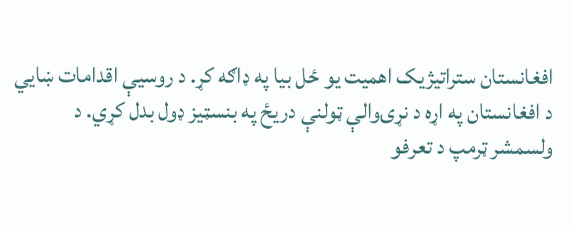افغانستان ستراتیژیک اهمیت یو ځل بیا په ډاګه کړ. د روسیې اقدامات ښايي د افغانستان په اړه د نړۍوالې ټولنې دریځ په بنسټیز ډول بدل کړي. د ولسمشر ټرمپ د تعرفو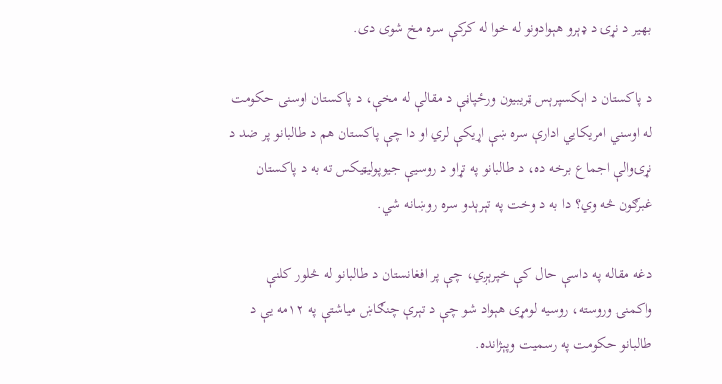بهیر د نړۍ د ډېرو هېوادونو له خوا له کرکې سره مخ شوی دی.

د پاکستان د اېکسپرېس ټریبیون ورځپاڼې د مقالې له مخې، د پاکستان اوسنی حکومت له اوسني امریکایي ادارې سره ښې اړیکې لري او دا چې پاکستان هم د طالبانو پر ضد د نړۍوالې اجماع برخه ده، د طالبانو په تړاو د روسیې جیوپولیټیکس ته به د پاکستان غبرګون څه وي؟ دا به د وخت په تېرېدو سره روښانه شي.

دغه مقاله په داسې حال کې خپرېږي، چې پر افغانستان د طالبانو له څلور کلنې واکمنۍ وروسته، روسیه لومړی هېواد شو چې د تېرې چنګاښ میاشتې په ۱۲مه یې د طالبانو حکومت په رسمیت وپېژانده.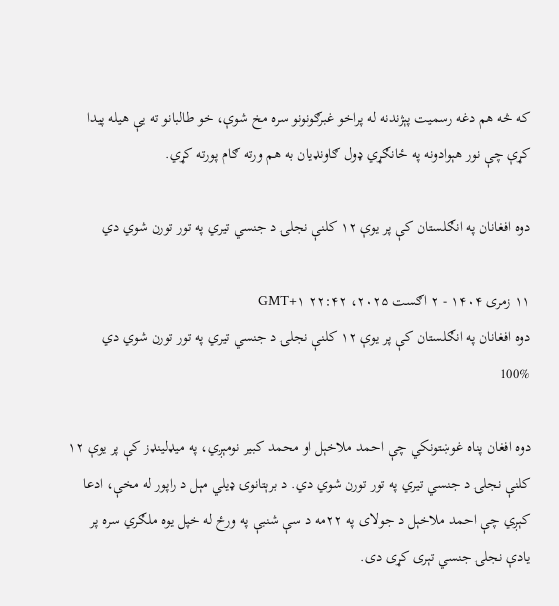که څه هم دغه رسمیت پېژندنه له پراخو غبرګونونو سره مخ شوې، خو طالبانو ته یې هیله پیدا کړې چې نور هېوادونه په ځانګړي ډول ګاونډیان به هم ورته ګام پورته کړي.

دوه افغانان په انګلستان کې پر یوې ۱۲ کلنې نجلۍ د جنسي تیري په تور تورن شوي دي

۱۱ زمری ۱۴۰۴ - ۲ اګست ۲۰۲۵، ۲۲:۴۲ GMT+۱
دوه افغانان په انګلستان کې پر یوې ۱۲ کلنې نجلۍ د جنسي تیري په تور تورن شوي دي
100%

دوه افغان پناه غوښتونکي چې احمد ملاخېل او محمد کبیر نومېږي، په میډلینډز کې پر یوې ۱۲ کلنې نجلۍ د جنسي تیري په تور تورن شوي دي. د برېتانوۍ ډیلي مېل د راپور له مخې، ادعا کېږي چې احمد ملاخېل د جولای په ۲۲مه د سې شنبې په ورځ له خپل یوه ملګري سره پر یادې نجلۍ جنسي تېری کړی دی.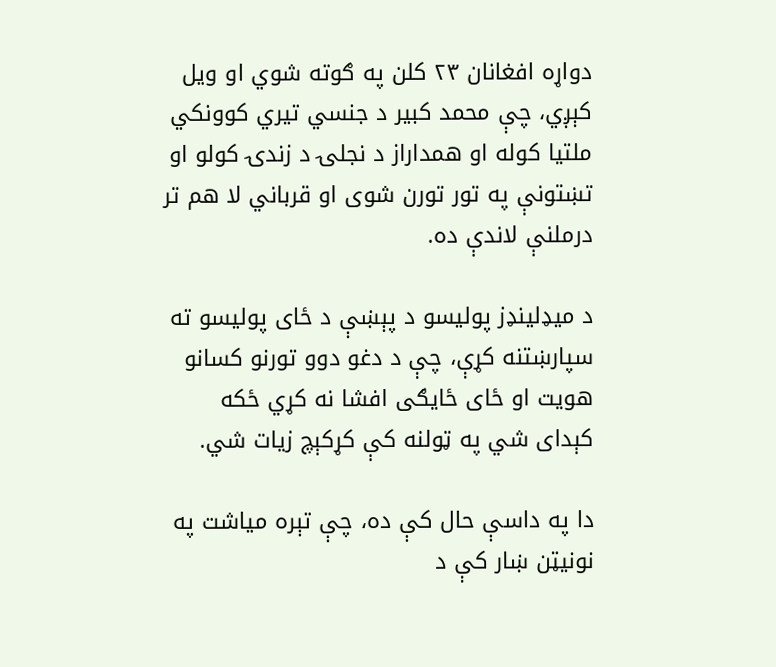دواړه افغانان ۲۳ کلن په ګوته شوي او ویل کېږي، چې محمد کبیر د جنسي تیري کوونکي ملتیا کوله او همداراز د نجلۍ د زندۍ کولو او تښتونې په تور تورن شوی او قرباني لا هم تر درملنې لاندې ده.

د میډلینډز پولیسو د پېښې د ځای پولیسو ته سپارښتنه کړې، چې د دغو دوو تورنو کسانو هویت او ځای ځایګی افشا نه کړي ځکه کېدای شي په ټولنه کې کړکېچ زیات شي.

دا په داسې حال کې ده، چې تېره میاشت په نونیټن ښار کې د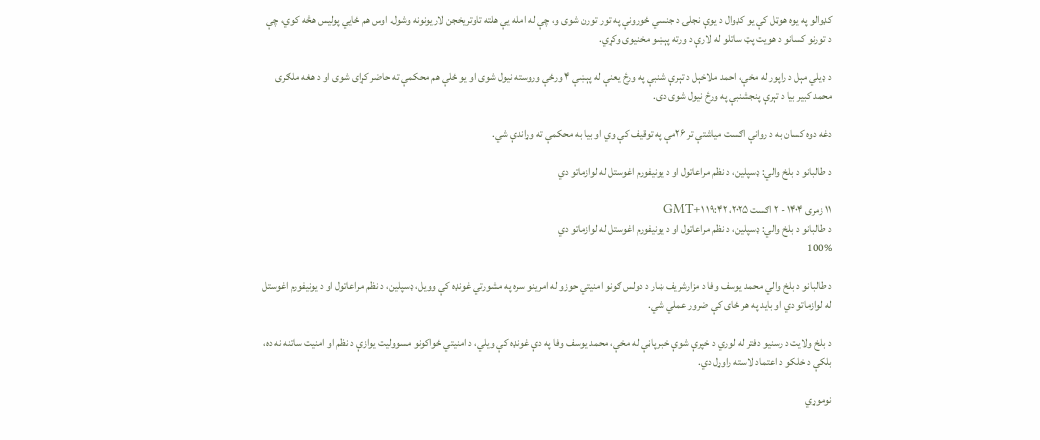کډوالو په یوه هوټل کې یو کډوال د یوې نجلۍ د جنسي ځورونې په تور تورن شوی و، چې له امله یې هلته تاوتریخجن لاریونونه وشول. اوس هم ځایي پولیس هڅه کوي، چې د تورنو کسانو د هویت پټ ساتلو له لارې د ورته پېښو مخنیوی وکړي.

د ډيلي مېل د راپور له مخې، احمد ملاخېل د تېرې شنبې په ورځ یعنې له پېښې ۴ ورځې وروسته نیول شوی او یو ځلې هم محکمې ته حاضر کړای شوی او د هغه ملګری محمد کبیر بیا د تېرې پنجشنبې په ورځ نیول شوی دی.

دغه دوه کسان به د روانې اګست میاشتې تر ۲۶مې په توقیف کې وي او بیا به محکمې ته وړاندې شي.

د طالبانو د بلخ والي: ډسپلین، د نظم مراعاتول او د یونیفورم اغوستل له لوازماتو دي

۱۱ زمری ۱۴۰۴ - ۲ اګست ۲۰۲۵، ۱۹:۴۲ GMT+۱
د طالبانو د بلخ والي: ډسپلین، د نظم مراعاتول او د یونیفورم اغوستل له لوازماتو دي
100%

د طالبانو د بلخ والي محمد یوسف وفا د مزارشريف ښار د دولس ګونو امنیتي حوزو له امرینو سره په مشورتي غونډه کې وویل، ډسپلین، د نظم مراعاتول او د یونیفورم اغوستل له لوازماتو دي او باید په هر ځای کې ضرور عملي شي.

د بلخ ولایت د رسنیو دفتر له لوري د خپرې شوې خبرپاڼې له مخې، محمد یوسف وفا په دې غونډه کې ویلي، د امنیتي ځواکونو مسوولیت یوازې د نظم او امنیت ساتنه نه ده، بلکې د خلکو د اعتماد لاسته راوړل دي.

نوموړي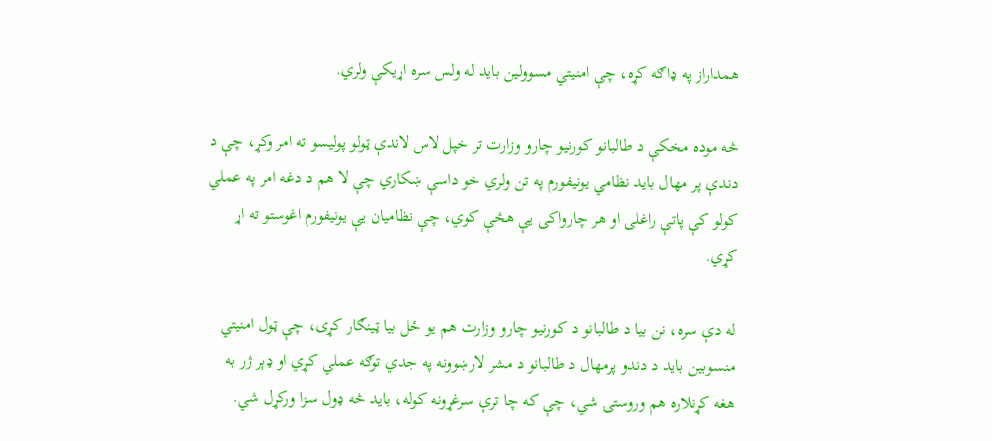همداراز په ډاګه کړه، چې امنیتي مسوولین باید له ولس سره اړیکې ولري.

څه موده مخکې د طالبانو کورنیو چارو وزارت تر خپل لاس لاندې ټولو پولیسو ته امر وکړ، چې د دندې پر مهال باید نظامي یونیفورم په تن ولري خو داسې ښکاري چې لا هم د دغه امر په عملي کولو کې پاتې راغلی او هر چارواکی یې هڅې کوي، چې نظامیان یې یونیفورم اغوستو ته اړ کړي.

له دې سره، نن بیا د طالبانو د کورنیو چارو وزارت هم یو ځل بیا ټینګار کړی، چې ټول امنیتي منسوبین باید د دندو پرمهال د طالبانو د مشر لارښوونه په جدي توګه عملي کړي او ډېر ژر به هغه کړنلاره هم وروستۍ شي، چې که چا ترې سرغړونه کوله، باید څه ډول سزا ورکړل شي.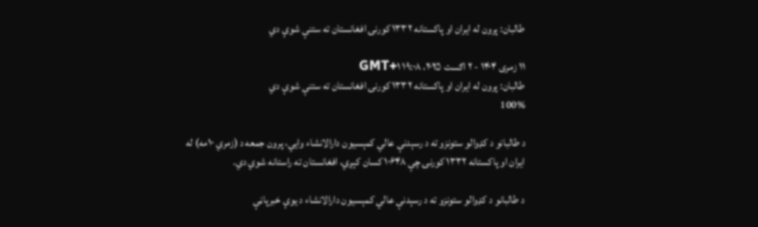طالبان: پرون له ایران او پاکستانه ۱۳۳۲ کورنۍ افغانستان ته ستنې شوې دي

۱۱ زمری ۱۴۰۴ - ۲ اګست ۲۰۲۵، ۱۹:۰۸ GMT+۱
طالبان: پرون له ایران او پاکستانه ۱۳۳۲ کورنۍ افغانستان ته ستنې شوې دي
100%

د طالبانو د کډوالو ستونزو ته د رسېدنې عالي کمېسیون دارالانشاء وايي، پرون جمعه د (زمري ۱۰مه) له ایران او پاکستانه ۱۳۳۲ کورنۍ چې ۱۰۶۴۸ کسان کېږي، افغانستان ته راستانه شوي دي.

د طالبانو د کډوالو ستونزو ته د رسېدنې عالي کمېسیون دارالانشاء د یوې خبرپاڼې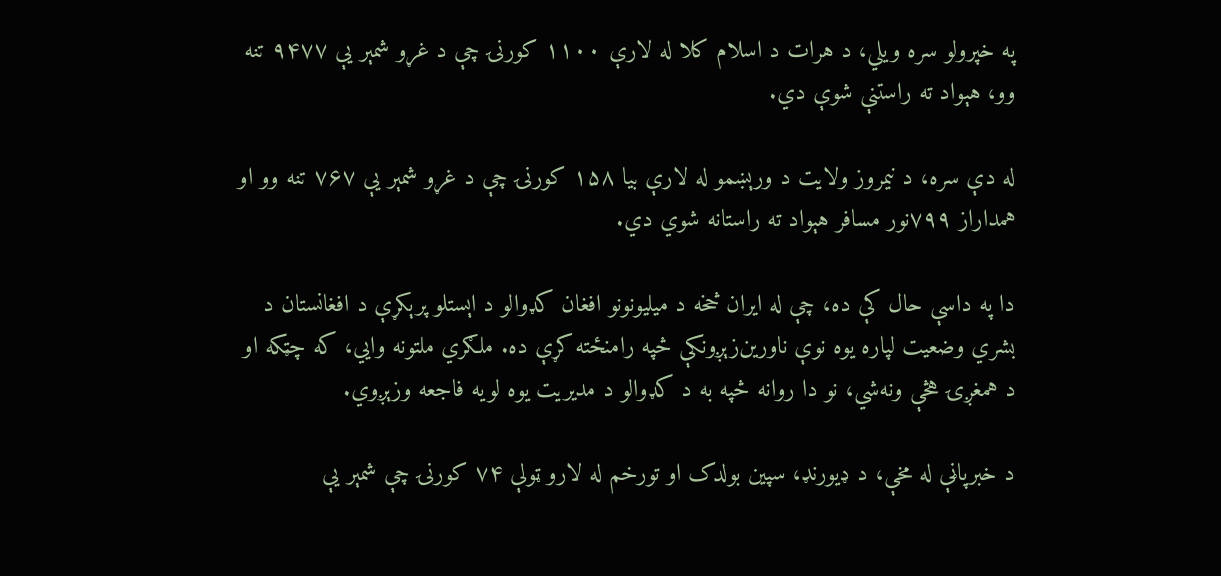په خپرولو سره ویلي، د هرات د اسلام کلا له لارې ۱۱۰۰ کورنۍ چې د غړو شمېر یې ۹۴۷۷ تنه وو، هېواد ته راستنې شوې دي.

له دې سره، د نیمروز ولایت د ورېښمو له لارې بیا ۱۵۸ کورنۍ چې د غړو شمېر یې ۷۶۷ تنه وو او همداراز ۷۹۹نور مسافر هېواد ته راستانه شوي دي.

دا په داسې حال کې ده، چې له ایران څخه د میلیونونو افغان کډوالو د اېستلو پرېکړې د افغانستان د بشري وضعیت لپاره یوه نوې ناورین‌زېږونکې څپه رامنځته کړې ده. ملګري ملتونه وایي، که چټکه او د همغږۍ هڅې ونه‌شي، نو دا روانه څپه به د کډوالو د مدیریت یوه لویه فاجعه وزېږوي.

د خبرپاڼې له مخې، د ډیورنډ، سپین بولدک او تورخم له لارو ټولې ۷۴ کورنۍ چې شمېر یې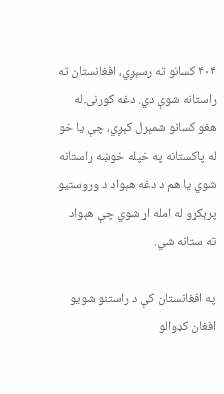۴۰۴ کسانو ته رسېږي، افغانستان ته راستانه شوې دي. دغه کورنۍ له هغو کسانو شمېرل کېږي، چې یا خو له پاکستانه په خپله خوښه راستانه شوي یا هم د دغه هېواد د وروستیو پرېکړو له امله اړ شوي چې هېواد ته ستانه شي.

په افغانستان کې د راستنو شویو افغان کډوالو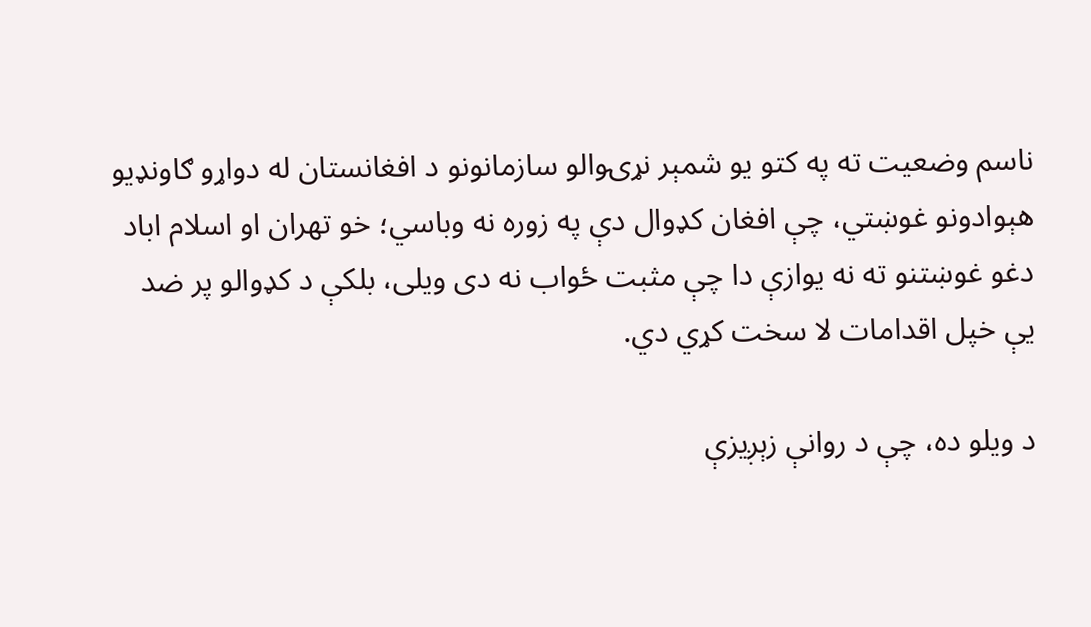ناسم وضعیت ته په کتو یو شمېر نړۍوالو سازمانونو د افغانستان له دواړو ګاونډیو هېوادونو غوښتي، چې افغان کډوال دې په زوره نه وباسي؛ خو تهران او اسلام اباد دغو غوښتنو ته نه یوازې دا چې مثبت ځواب نه دی ویلی، بلکې د کډوالو پر ضد یې خپل اقدامات لا سخت کړي دي.

د ویلو ده، چې د روانې زېږیزې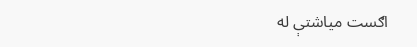اګست میاشتې له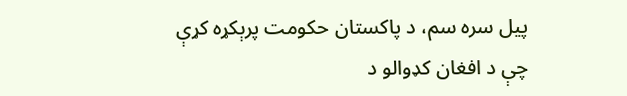پیل سره سم، د پاکستان حکومت پرېکړه کړې چې د افغان کډوالو د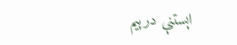اېستنې درېیم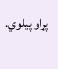پړاو پیلوي.